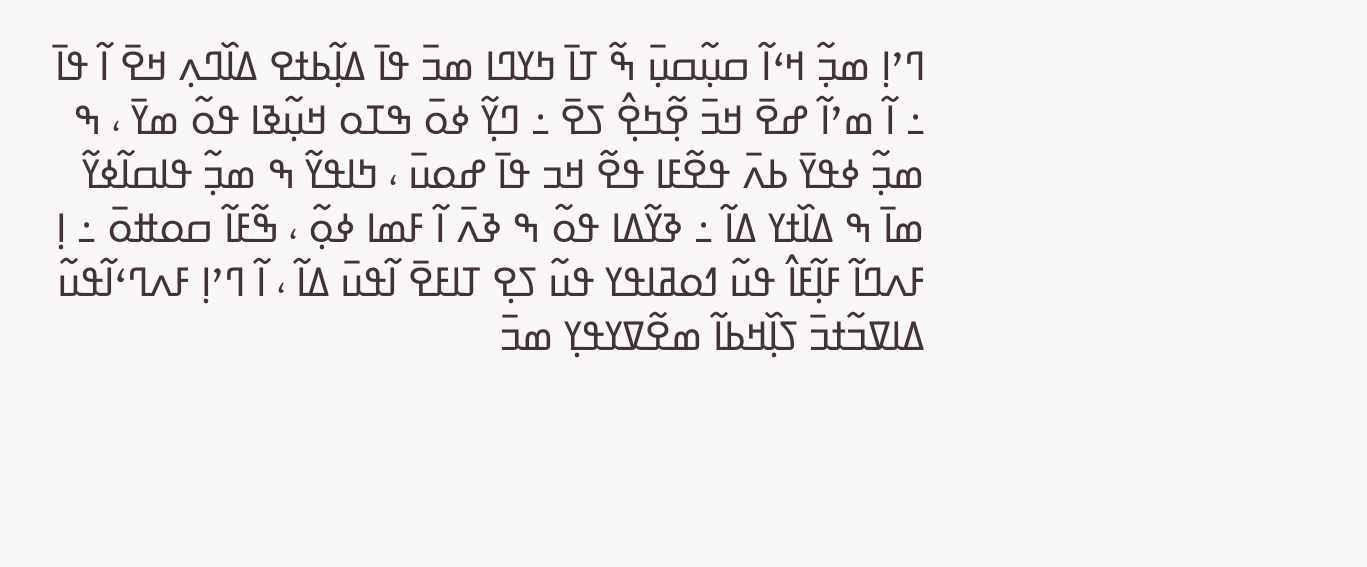ߣߴߊ߲ ߘߏ߲߬ ߞߵߊ߬ ߛߎ߲߬ߛߎ߲߫ ߒ߬ ߠߊ߫ ߤߌߣߊ ߘߏ߫ ߟߊ߫ ߡߊ߲߬ߕߙߐ ߡߊ߰ߣߍ߲ ߞߐ߫ ߊ߬ ߟߊ߫ ߸ ߊ߬ ߘߴߊ߬ ߝߐ߫ ߞߏ߫ ߐ߲߬ߤߐ߲߮ ߖߐ߫ ߸ ߣߌ߲߬ ߦߋ߫ ߒߠߋ ߞߎ߲߬ߢߊ ߟߋ߬ ߘߌ߫ ، ߒ ߘߏ߲߬ ߦߟߌ߫ ߕߍ߫ ߟߐ߬ߓߊ ߟߐ߬ ߞߏ ߟߊ߫ ߝߋߎ߫ ، ߤߊߟߌ߬ ߒ ߘߏ߲߬ ߟߊߛߊ߬ߦߌ߬ ߘߊ߫ ߒ ߡߊ߰ߙߌ ߡߊ߬ ߸ ߢߌ߬ߡߊ ߟߋ߬ ߒ ߢߍ߫ ߊ߬ ߓߘߊ ߦߋ߲߬ ، ߒ߬ߓߊ߬ ߛߋߚߋ߫ ߸ ߊ߲ ߓߍߣߊ߬ ߓߊ߲߬ߓߊ߮ ߟߎ߬ ߗߋߥߊߟߌ ߟߎ߬ ߖߐ߲ ߠߊߓߐ߫ ߊ߬ߟߎ߫ ߡߊ߬ ، ߊ߬ ߣߴߊ߲ ߓߍߣߵߊ߬ߟߎ߬ ߡߊߜߏ߬ߙߏ߫ ߖߊ߲߰ߞߕߊ߬ ߘߐ߬ߜߌߟߌ߲ ߘߏ߫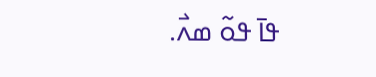ߟߊ߫ ߟߋ߬ ߘߍ߯.